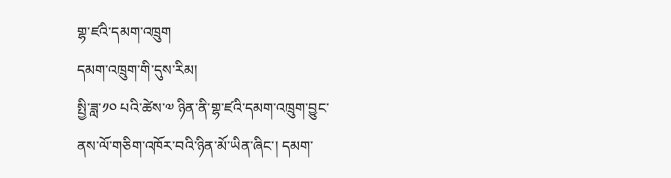གྷ་ཛའི་དམག་འཁྲུག
དམག་འཁྲུག་གི་དུས་རིམ།
སྤྱི་ཟླ་༡༠ པའི་ཚེས་༧ ཉིན་ནི་གྷ་ཛའི་དམག་འཁྲུག་བྱུང་ནས་ལོ་གཅིག་འཁོར་བའི་ཉིན་མོ་ཡིན་ཞིང་། དམག་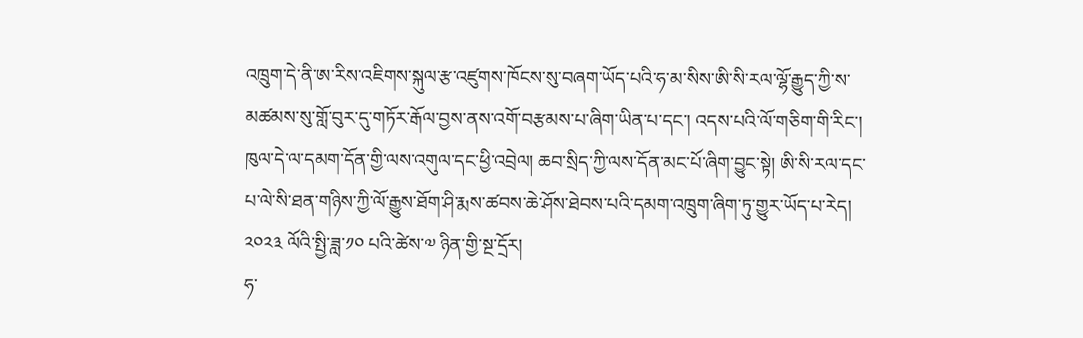འཁྲུག་དེ་ནི་ཨ་རིས་འཇིགས་སྐུལ་རྩ་འཛུགས་ཁོངས་སུ་བཞག་ཡོད་པའི་ཧ་མ་སིས་ཨི་སི་རལ་ལྷོ་རྒྱུད་ཀྱི་ས་མཚམས་སུ་གློ་བུར་དུ་གཏོར་རྒོལ་བྱས་ནས་འགོ་བརྩམས་པ་ཞིག་ཡིན་པ་དང་། འདས་པའི་ལོ་གཅིག་གི་རིང་། ཁུལ་དེ་ལ་དམག་དོན་གྱི་ལས་འགུལ་དང་ཕྱི་འབྲེལ། ཆབ་སྲིད་ཀྱི་ལས་དོན་མང་པོ་ཞིག་བྱུང་སྟེ། ཨི་སི་རལ་དང་པ་ལེ་སི་ཐན་གཉིས་ཀྱི་ལོ་རྒྱུས་ཐོག་ཤི་རྨས་ཚབས་ཆེ་ཤོས་ཐེབས་པའི་དམག་འཁྲུག་ཞིག་ཏུ་གྱུར་ཡོད་པ་རེད།
༢༠༢༣ ལོའི་སྤྱི་ཟླ་༡༠ པའི་ཚེས་༧ ཉིན་གྱི་སྔ་དྲོར།
ཧ་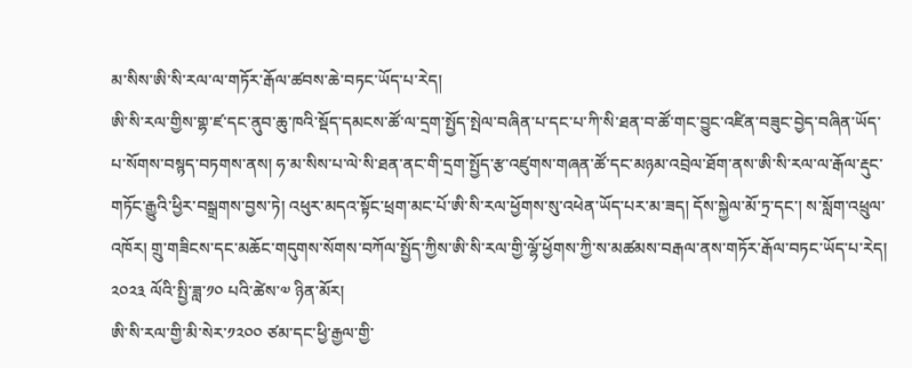མ་སིས་ཨི་སི་རལ་ལ་གཏོར་རྒོལ་ཚབས་ཆེ་བཏང་ཡོད་པ་རེད།
ཨི་སི་རལ་གྱིས་གྷ་ཛ་དང་ནུབ་ཆུ་ཁའི་སྡོད་དམངས་ཚོ་ལ་དྲག་སྤྱོད་སྤེལ་བཞིན་པ་དང་པ་ཀི་སི་ཐན་བ་ཚོ་གང་བྱུང་འཛིན་བཟུང་བྱེད་བཞིན་ཡོད་པ་སོགས་བསྙད་བཏགས་ནས། ཧ་མ་སིས་པ་ལེ་སི་ཐན་ནང་གི་དྲག་སྤྱོད་རྩ་འཛུགས་གཞན་ཚོ་དང་མཉམ་འབྲེལ་ཐོག་ནས་ཨི་སི་རལ་ལ་རྒོལ་རྡུང་གཏོང་རྒྱུའི་ཕྱིར་བསྒྲགས་བྱས་ཏེ། འཕུར་མདའ་སྟོང་ཕྲག་མང་པོ་ཨི་སི་རལ་ཕྱོགས་སུ་འཕེན་ཡོད་པར་མ་ཟད། དོས་སྐྱེལ་མོ་ཏྲ་དང་། ས་སློག་འཕྲུལ་འཁོར། གྲུ་གཟིངས་དང་མཆོང་གདུགས་སོགས་བཀོལ་སྤྱོད་ཀྱིས་ཨི་སི་རལ་གྱི་ལྷོ་ཕྱོགས་ཀྱི་ས་མཚམས་བརྒལ་ནས་གཏོར་རྒོལ་བཏང་ཡོད་པ་རེད།
༢༠༢༣ ལོའི་སྤྱི་ཟླ་༡༠ པའི་ཚེས་༧ ཉིན་མོར།
ཨི་སི་རལ་གྱི་མི་སེར་༡༢༠༠ ཙམ་དང་ཕྱི་རྒྱལ་གྱི་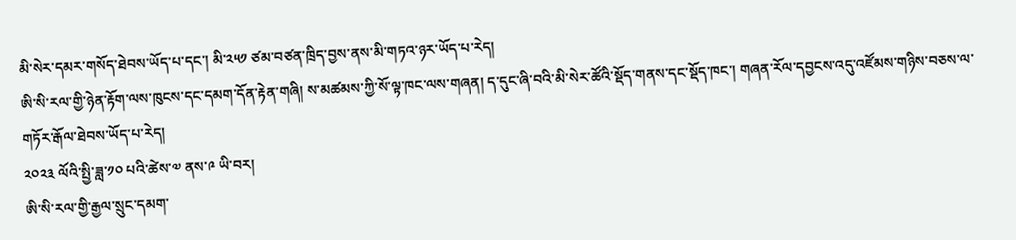མི་སེར་དམར་གསོད་ཐེབས་ཡོད་པ་དང་། མི་༢༥༡ ཙམ་བཙན་ཁྲིད་བྱས་ནས་མི་གཏའ་ཉར་ཡོད་པ་རེད།
ཨི་སི་རལ་གྱི་ཉེན་རྟོག་ལས་ཁུངས་དང་དམག་དོན་རྟེན་གཞི། ས་མཚམས་ཀྱི་སོ་ལྟ་ཁང་ལས་གཞན། ད་དུང་ཞི་བའི་མི་སེར་ཚོའི་སྡོད་གནས་དང་སྡོད་ཁང་། གཞན་རོལ་དབྱངས་འདུ་འཛོམས་གཉིས་བཅས་ལ་གཏོར་རྒོལ་ཐེབས་ཡོད་པ་རེད།
༢༠༢༣ ལོའི་སྤྱི་ཟླ་༡༠ པའི་ཚེས་༧ ནས་༩ ཡི་བར།
ཨི་སི་རལ་གྱི་རྒྱལ་སྲུང་དམག་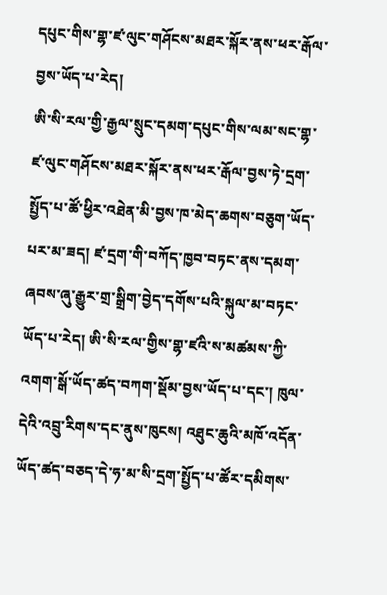དཔུང་གིས་གྷ་ཛ་ལུང་གཤོངས་མཐར་སྐོར་ནས་ཕར་རྒོལ་བྱས་ཡོད་པ་རེད།
ཨི་སི་རལ་གྱི་རྒྱལ་སྲུང་དམག་དཔུང་གིས་ལམ་སང་གྷ་ཛ་ལུང་གཤོངས་མཐར་སྐོར་ནས་ཕར་རྒོལ་བྱས་ཏེ་དྲག་སྤྱོད་པ་ཚོ་ཕྱིར་འཐེན་མི་བྱས་ཁ་མེད་ཆགས་བཅུག་ཡོད་པར་མ་ཟད། ཛ་དྲག་གི་བཀོད་ཁྱབ་བཏང་ནས་དམག་ཞབས་ཞུ་རྒྱུར་གྲ་སྒྲིག་བྱེད་དགོས་པའི་སྐུལ་མ་བཏང་ཡོད་པ་རེད། ཨི་སི་རལ་གྱིས་གྷ་ཛའི་ས་མཚམས་ཀྱི་འགག་སྒོ་ཡོད་ཚད་བཀག་སྡོམ་བྱས་ཡོད་པ་དང་། ཁུལ་དེའི་འབྲུ་རིགས་དང་ནུས་ཁུངས། འཐུང་ཆུའི་མཁོ་འདོན་ཡོད་ཚད་བཅད་དེ་ཧ་མ་སི་དྲག་སྤྱོད་པ་ཚོར་དམིགས་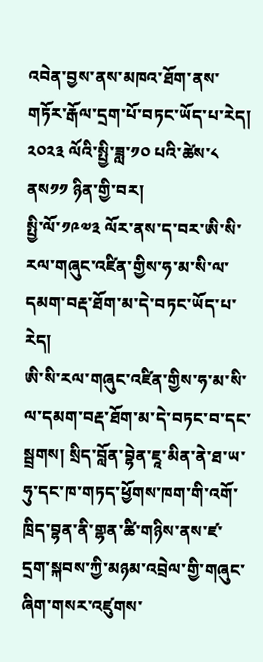འབེན་བྱས་ནས་མཁའ་ཐོག་ནས་གཏོར་རྒོལ་དྲག་པོ་བཏང་ཡོད་པ་རེད།
༢༠༢༣ ལོའི་སྤྱི་ཟླ་༡༠ པའི་ཚེས་༨ ནས༡༡ ཉིན་གྱི་བར།
སྤྱི་ལོ་༡༩༧༣ ལོར་ནས་ད་བར་ཨི་སི་རལ་གཞུང་འཛིན་གྱིས་ཧ་མ་སི་ལ་དམག་བརྡ་ཐོག་མ་དེ་བཏང་ཡོད་པ་རེད།
ཨི་སི་རལ་གཞུང་འཛིན་གྱིས་ཧ་མ་སི་ལ་དམག་བརྡ་ཐོག་མ་དེ་བཏང་བ་དང་སྦྲགས། སྲིད་བློན་བྷེན་ཇཱ་མིན་ནེ་ཐ་ཡ་ཧུ་དང་ཁ་གཏད་ཕྱོགས་ཁག་གི་འགོ་ཁྲིད་བྷན་ནི་གྷན་ཚི་གཉིས་ནས་ཛ་དྲག་སྐབས་ཀྱི་མཉམ་འབྲེལ་གྱི་གཞུང་ཞིག་གསར་འཛུགས་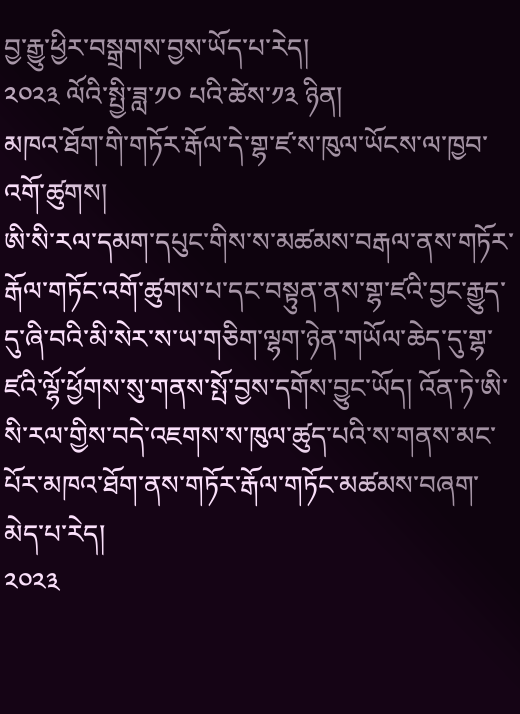བྱ་རྒྱུ་ཕྱིར་བསྒྲགས་བྱས་ཡོད་པ་རེད།
༢༠༢༣ ལོའི་སྤྱི་ཟླ་༡༠ པའི་ཚེས་༡༣ ཉིན།
མཁའ་ཐོག་གི་གཏོར་རྒོལ་དེ་གྷ་ཛ་ས་ཁུལ་ཡོངས་ལ་ཁྱབ་འགོ་ཚུགས།
ཨི་སི་རལ་དམག་དཔུང་གིས་ས་མཚམས་བརྒལ་ནས་གཏོར་རྒོལ་གཏོང་འགོ་ཚུགས་པ་དང་བསྟུན་ནས་གྷ་ཛའི་བྱང་རྒྱུད་དུ་ཞི་བའི་མི་སེར་ས་ཡ་གཅིག་ལྷག་ཉེན་གཡོལ་ཆེད་དུ་གྷ་ཛའི་ལྷོ་ཕྱོགས་སུ་གནས་སྤོ་བྱས་དགོས་བྱུང་ཡོད། འོན་ཏེ་ཨི་སི་རལ་གྱིས་བདེ་འཇགས་ས་ཁུལ་ཚུད་པའི་ས་གནས་མང་པོར་མཁའ་ཐོག་ནས་གཏོར་རྒོལ་གཏོང་མཚམས་བཞག་མེད་པ་རེད།
༢༠༢༣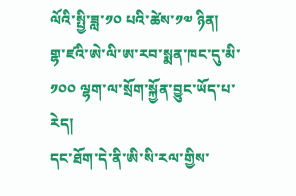ལོའི་སྤྱི་ཟླ་༡༠ པའི་ཚེས་༡༧ ཉིན།
གྷ་ཛའི་ཨེ་ལི་ཨ་རབ་སྨན་ཁང་དུ་མི་༡༠༠ ལྷག་ལ་སྲོག་སྐྱོན་བྱུང་ཡོད་པ་རེད།
དང་ཐོག་དེ་ནི་ཨི་སི་རལ་གྱིས་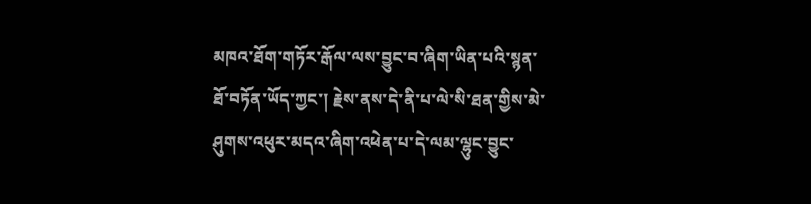མཁའ་ཐོག་གཏོར་རྒོལ་ལས་བྱུང་བ་ཞིག་ཡིན་པའི་སྙན་ཐོ་བཏོན་ཡོད་ཀྱང་། རྗེས་ནས་དེ་ནི་པ་ལེ་སི་ཐན་གྱིས་མེ་ཤུགས་འཕུར་མདའ་ཞིག་འཕེན་པ་དེ་ལམ་ལྷུང་བྱུང་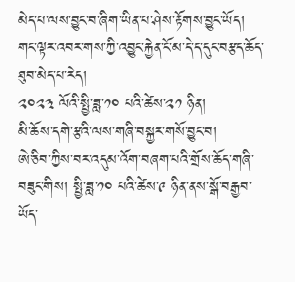མེད་པ་ལས་བྱུང་བ་ཞིག་ཡིན་པ་ཤེས་རྟོགས་བྱུང་ཡོད། གང་ལྟར་འབར་གས་ཀྱི་འབྱུང་རྐྱེན་ངོ་མ་དེ་ད་དུང་བརྩད་ཆོད་ཐུབ་མེད་པ་རེད།
༢༠༢༣ ལོའི་སྤྱི་ཟླ་༡༠ པའི་ཚེས་༢༡ ཉིན།
མི་ཆོས་དགེ་རྩའི་ལས་གཞི་བསྐྱར་གསོ་བྱུང་བ།
ཨེ་ཅིབ་ཀྱིས་བར་འདུམ་འོག་བཞག་པའི་གྲོས་ཆོད་གཞི་བཟུང་གིས། སྤྱི་ཟླ་༡༠ པའི་ཚེས་༩ ཉིན་ནས་སྒོ་བརྒྱབ་ཡོད་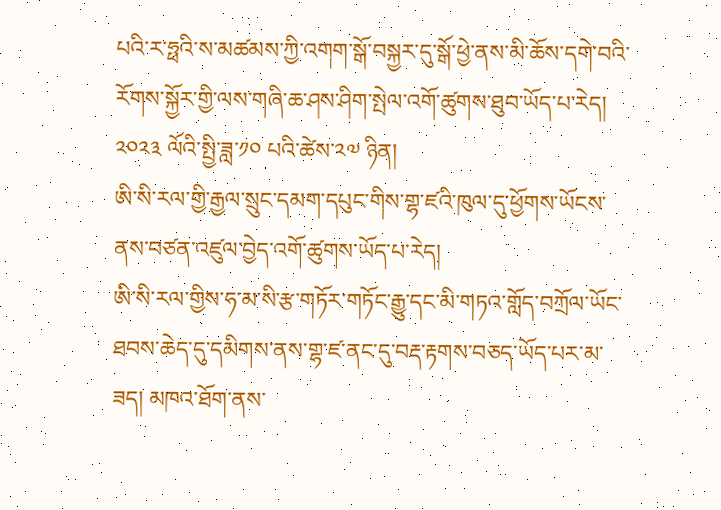པའི་ར་ཧྥའི་ས་མཚམས་ཀྱི་འགག་སྒོ་བསྐྱར་དུ་སྒོ་ཕྱེ་ནས་མི་ཆོས་དགེ་བའི་རོགས་སྐྱོར་གྱི་ལས་གཞི་ཆ་ཤས་ཤིག་སྤེལ་འགོ་ཚུགས་ཐུབ་ཡོད་པ་རེད།
༢༠༢༣ ལོའི་སྤྱི་ཟླ་༡༠ པའི་ཚེས་༢༧ ཉིན།
ཨི་སི་རལ་གྱི་རྒྱལ་སྲུང་དམག་དཔུང་གིས་གྷ་ཛའི་ཁུལ་དུ་ཕྱོགས་ཡོངས་ནས་བཙན་འཛུལ་བྱེད་འགོ་ཚུགས་ཡོད་པ་རེད།
ཨི་སི་རལ་གྱིས་ཧ་མ་སི་རྩ་གཏོར་གཏོང་རྒྱུ་དང་མི་གཏའ་གློད་བཀྲོལ་ཡོང་ཐབས་ཆེད་དུ་དམིགས་ནས་གྷ་ཛ་ནང་དུ་བརྡ་རྟགས་བཅད་ཡོད་པར་མ་ཟད། མཁའ་ཐོག་ནས་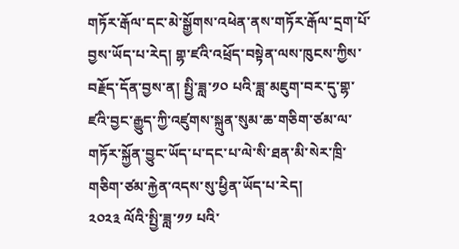གཏོར་རྒོལ་དང་མེ་སྒྱོགས་འཕེན་ནས་གཏོར་རྒོལ་དྲག་པོ་བྱས་ཡོད་པ་རེད། གྷ་ཛའི་འཕྲོད་བསྟེན་ལས་ཁུངས་ཀྱིས་བརྗོད་དོན་བྱས་ན། སྤྱི་ཟླ་༡༠ པའི་ཟླ་མཇུག་བར་དུ་གྷ་ཛའི་བྱང་རྒྱུད་ཀྱི་འཛུགས་སྐྲུན་སུམ་ཆ་གཅིག་ཙམ་ལ་གཏོར་སྐྱོན་བྱུང་ཡོད་པ་དང་པ་ལེ་སི་ཐན་མི་སེར་ཁྲི་གཅིག་ཙམ་རྐྱེན་འདས་སུ་ཕྱིན་ཡོད་པ་རེད།
༢༠༢༣ ལོའི་སྤྱི་ཟླ་༡༡ པའི་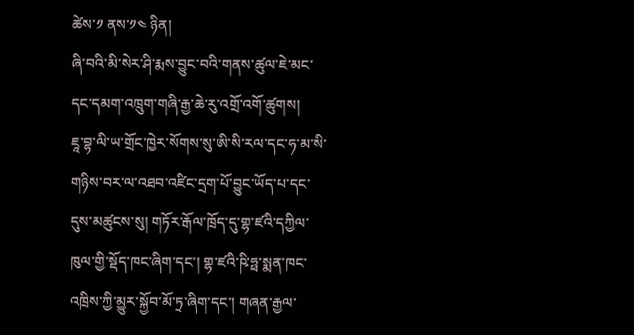ཚེས་༡ ནས་༡༤ ཉིན།
ཞི་བའི་མི་སེར་ཤི་རྨས་བྱུང་བའི་གནས་ཚུལ་ཇེ་མང་དང་དམག་འཁྲུག་གཞི་རྒྱ་ཆེ་རུ་འགྲོ་འགོ་ཚུགས།
ཇཱ་བྷ་ལི་ཡ་གྲོང་ཁྱེར་སོགས་སུ་ཨི་སི་རལ་དང་ཧ་མ་སི་གཉིས་བར་ལ་འཐབ་འཛིང་དྲག་པོ་བྱུང་ཡོད་པ་དང་དུས་མཚུངས་སུ། གཏོར་རྒོལ་ཁྲོད་དུ་གྷ་ཛའི་དཀྱིལ་ཁུལ་གྱི་སྡོད་ཁང་ཞིག་དང་། གྷ་ཛའི་ཥི་ཧྥ་སྨན་ཁང་འཁྲིས་ཀྱི་མྱུར་སྐྱོབ་མོ་ཏྲ་ཞིག་དང་། གཞན་རྒྱལ་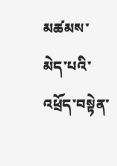མཚམས་མེད་པའི་འཕྲོད་བསྟེན་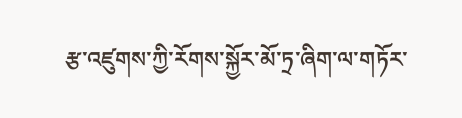རྩ་འཛུགས་ཀྱི་རོགས་སྐྱོར་མོ་ཏྲ་ཞིག་ལ་གཏོར་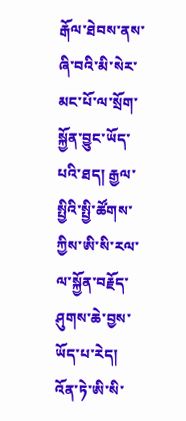རྒོལ་ཐེབས་ནས་ཞི་བའི་མི་སེར་མང་པོ་ལ་སྲོག་སྐྱོན་བྱུང་ཡོད་པའི་ཐད། རྒྱལ་སྤྱིའི་སྤྱི་ཚོགས་ཀྱིས་ཨི་སི་རལ་ལ་སྐྱོན་བརྗོད་ཤུགས་ཆེ་བྱས་ཡོད་པ་རེད། འོན་ཏེ་ཨི་སི་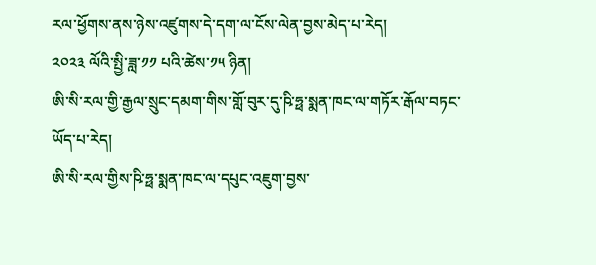རལ་ཕྱོགས་ནས་ཉེས་འཛུགས་དེ་དག་ལ་ངོས་ལེན་བྱས་མེད་པ་རེད།
༢༠༢༣ ལོའི་སྤྱི་ཟླ་༡༡ པའི་ཚེས་༡༥ ཉིན།
ཨི་སི་རལ་གྱི་རྒྱལ་སྲུང་དམག་གིས་གློ་བུར་དུ་ཥི་ཧྥ་སྨན་ཁང་ལ་གཏོར་རྒོལ་བཏང་ཡོད་པ་རེད།
ཨི་སི་རལ་གྱིས་ཥི་ཧྥ་སྨན་ཁང་ལ་དཔུང་འཇུག་བྱས་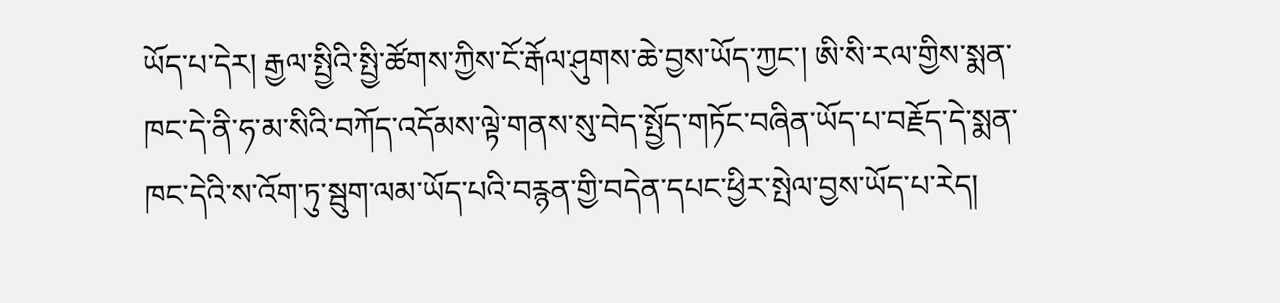ཡོད་པ་དེར། རྒྱལ་སྤྱིའི་སྤྱི་ཚོགས་ཀྱིས་ངོ་རྒོལ་ཤུགས་ཆེ་བྱས་ཡོད་ཀྱང་། ཨི་སི་རལ་གྱིས་སྨན་ཁང་དེ་ནི་ཧ་མ་སིའི་བཀོད་འདོམས་ལྟེ་གནས་སུ་བེད་སྤྱོད་གཏོང་བཞིན་ཡོད་པ་བརྗོད་དེ་སྨན་ཁང་དེའི་ས་འོག་ཏུ་སྦུག་ལམ་ཡོད་པའི་བརྙན་གྱི་བདེན་དཔང་ཕྱིར་སྤེལ་བྱས་ཡོད་པ་རེད།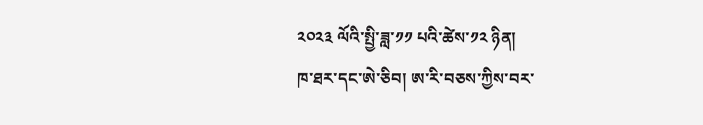༢༠༢༣ ལོའི་སྤྱི་ཟླ་༡༡ པའི་ཚེས་༡༢ ཉིན།
ཁ་ཐར་དང་ཨེ་ཅིབ། ཨ་རི་བཅས་ཀྱིས་བར་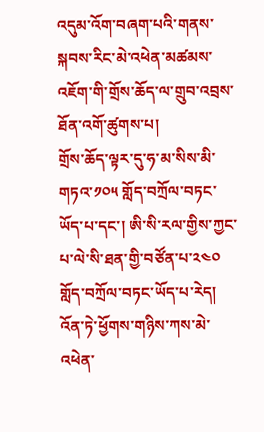འདུམ་འོག་བཞག་པའི་གནས་སྐབས་རིང་མེ་འཕེན་མཚམས་འཇོག་གི་གྲོས་ཆོད་ལ་གྲུབ་འབྲས་ཐོན་འགོ་ཚུགས་པ།
གྲོས་ཆོད་ལྟར་དུ་ཧ་མ་སིས་མི་གཏའ་༡༠༥ གློད་བཀྲོལ་བཏང་ཡོད་པ་དང་། ཨི་སི་རལ་གྱིས་ཀྱང་པ་ལེ་སི་ཐན་གྱི་བཙོན་པ་༢༤༠ གློད་བཀྲོལ་བཏང་ཡོད་པ་རེད། འོན་ཏེ་ཕྱོགས་གཉིས་ཀས་མེ་འཕེན་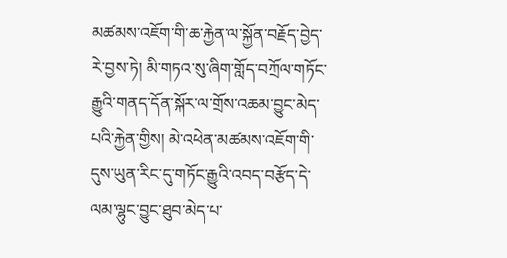མཚམས་འཇོག་གི་ཆ་རྐྱེན་ལ་སྐྱོན་བརྗོད་བྱེད་རེ་བྱས་ཏེ། མི་གཏའ་སུ་ཞིག་གློད་བཀྲོལ་གཏོང་རྒྱུའི་གནད་དོན་སྐོར་ལ་གྲོས་འཆམ་བྱུང་མེད་པའི་རྐྱེན་གྱིས། མེ་འཕེན་མཚམས་འཇོག་གི་དུས་ཡུན་རིང་དུ་གཏོང་རྒྱུའི་འབད་བརྩོད་དེ་ལམ་ལྷུང་བྱུང་ཐུབ་མེད་པ་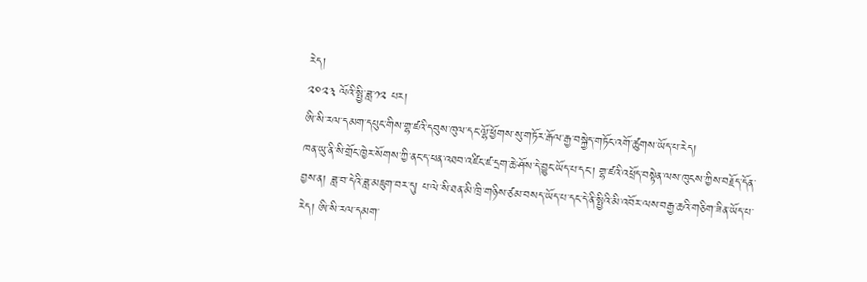རེད།
༢༠༢༣ ལོའི་སྤྱི་ཟླ་༡༢ པར།
ཨི་སི་རལ་དམག་དཔུང་གིས་གྷ་ཛའི་དབུས་ཁུལ་དང་ལྷོ་ཕྱོགས་སུ་གཏོར་རྒོལ་རྒྱ་བསྐྱེད་གཏོང་འགོ་ཚུགས་ཡོད་པ་རེད།
ཁན་ཡུ་ནི་སི་གྲོང་ཁྱེར་སོགས་ཀྱི་ནང་ད་ཕན་འཐབ་འཛིང་ཛ་དྲག་ཆེ་ཤོས་དེ་བྱུང་ཡོད་པ་དང་། གྷ་ཛའི་འཕྲོད་བསྟེན་ལས་ཁུངས་ཀྱིས་བརྗོད་དོན་བྱས་ན། ཟླ་བ་དེའི་ཟླ་མཇུག་བར་དུ། པ་ལེ་སི་ཐན་མི་ཁྲི་གཉིས་ཙམ་བསད་ཡོད་པ་དང་དེ་ནི་སྤྱིའི་མི་འབོར་ལས་བརྒྱ་ཆའི་གཅིག་ཟིན་ཡོད་པ་རེད། ཨི་སི་རལ་དམག་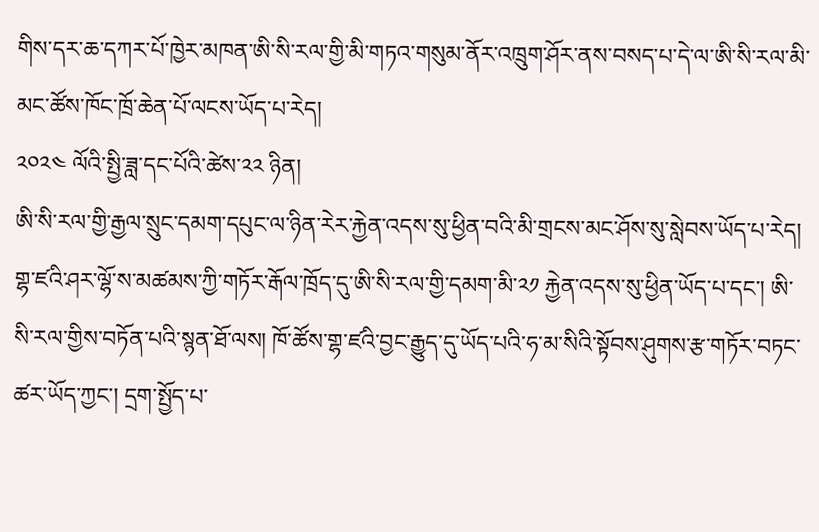གིས་དར་ཆ་དཀར་པོ་ཁྱེར་མཁན་ཨི་སི་རལ་གྱི་མི་གཏའ་གསུམ་ནོར་འཁྲུག་ཤོར་ནས་བསད་པ་དེ་ལ་ཨི་སི་རལ་མི་མང་ཚོས་ཁོང་ཁྲོ་ཆེན་པོ་ལངས་ཡོད་པ་རེད།
༢༠༢༤ ལོའི་སྤྱི་ཟླ་དང་པོའི་ཚེས་༢༢ ཉིན།
ཨི་སི་རལ་གྱི་རྒྱལ་སྲུང་དམག་དཔུང་ལ་ཉིན་རེར་རྐྱེན་འདས་སུ་ཕྱིན་བའི་མི་གྲངས་མང་ཤོས་སུ་སླེབས་ཡོད་པ་རེད།
གྷ་ཛའི་ཤར་ལྷོ་ས་མཚམས་ཀྱི་གཏོར་རྒོལ་ཁྲོད་དུ་ཨི་སི་རལ་གྱི་དམག་མི་༢༡ རྐྱེན་འདས་སུ་ཕྱིན་ཡོད་པ་དང་། ཨི་སི་རལ་གྱིས་བཏོན་པའི་སྙན་ཐོ་ལས། ཁོ་ཚོས་གྷ་ཛའི་བྱང་རྒྱུད་དུ་ཡོད་པའི་ཧ་མ་སིའི་སྟོབས་ཤུགས་རྩ་གཏོར་བཏང་ཚར་ཡོད་ཀྱང་། དྲག་སྤྱོད་པ་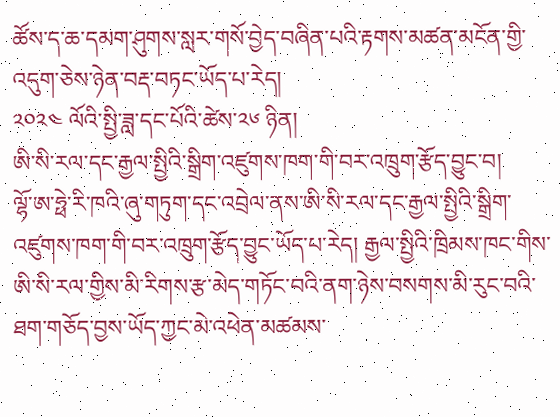ཚོས་ད་ཆ་དམག་ཤུགས་སླར་གསོ་བྱེད་བཞིན་པའི་རྟགས་མཚན་མངོན་གྱི་འདུག་ཅེས་ཉེན་བརྡ་བཏང་ཡོད་པ་རེད།
༢༠༢༤ ལོའི་སྤྱི་ཟླ་དང་པོའི་ཚེས་༢༦ ཉིན།
ཨི་སི་རལ་དང་རྒྱལ་སྤྱིའི་སྒྲིག་འཛུགས་ཁག་གི་བར་འཁྲུག་རྩོད་བྱུང་བ།
ལྷོ་ཨ་ཧྥེ་རི་ཁའི་ཞུ་གཏུག་དང་འབྲེལ་ནས་ཨི་སི་རལ་དང་རྒྱལ་སྤྱིའི་སྒྲིག་འཛུགས་ཁག་གི་བར་འཁྲུག་རྩོད་བྱུང་ཡོད་པ་རེད། རྒྱལ་སྤྱིའི་ཁྲིམས་ཁང་གིས་ཨི་སི་རལ་གྱིས་མི་རིགས་རྩ་མེད་གཏོང་བའི་ནག་ཉེས་བསགས་མི་རུང་བའི་ཐག་གཅོད་བྱས་ཡོད་ཀྱང་མེ་འཕེན་མཚམས་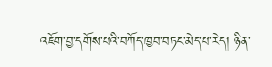འཇོག་བྱ་དགོས་པའི་བཀོད་ཁྱབ་བཏང་མེད་པ་རེད། ཉིན་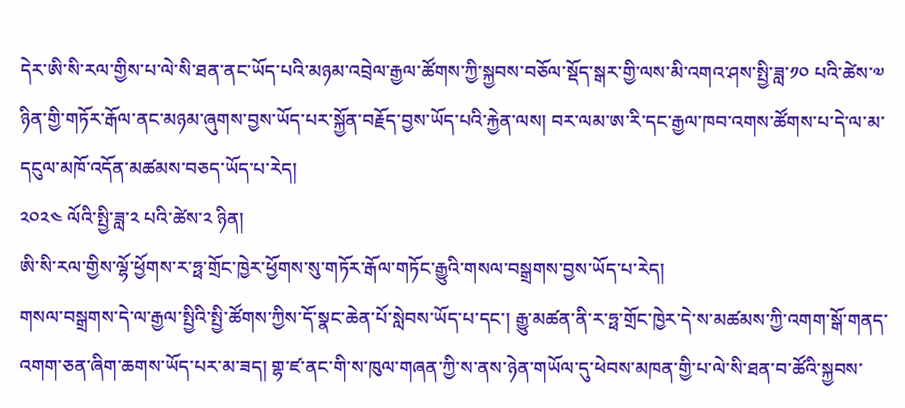དེར་ཨི་སི་རལ་གྱིས་པ་ལེ་སི་ཐན་ནང་ཡོད་པའི་མཉམ་འབྲེལ་རྒྱལ་ཚོགས་ཀྱི་སྐྱབས་བཅོལ་སྡོད་སྒར་གྱི་ལས་མི་འགའ་ཤས་སྤྱི་ཟླ་༡༠ པའི་ཚེས་༧ ཉིན་གྱི་གཏོར་རྒོལ་ནང་མཉམ་ཞུགས་བྱས་ཡོད་པར་སྐྱོན་བརྗོད་བྱས་ཡོད་པའི་རྐྱེན་ལས། བར་ལམ་ཨ་རི་དང་རྒྱལ་ཁབ་འགས་ཚོགས་པ་དེ་ལ་མ་དངུལ་མཁོ་འདོན་མཚམས་བཅད་ཡོད་པ་རེད།
༢༠༢༤ ལོའི་སྤྱི་ཟླ་༢ པའི་ཚེས་༢ ཉིན།
ཨི་སི་རལ་གྱིས་ལྷོ་ཕྱོགས་ར་ཧྥ་གྲོང་ཁྱེར་ཕྱོགས་སུ་གཏོར་རྒོལ་གཏོང་རྒྱུའི་གསལ་བསྒྲགས་བྱས་ཡོད་པ་རེད།
གསལ་བསྒྲགས་དེ་ལ་རྒྱལ་སྤྱིའི་སྤྱི་ཚོགས་ཀྱིས་དོ་སྣང་ཆེན་པོ་སླེབས་ཡོད་པ་དང་། རྒྱུ་མཚན་ནི་ར་ཧྥ་གྲོང་ཁྱེར་དེ་ས་མཚམས་ཀྱི་འགག་སྒོ་གནད་འགག་ཅན་ཞིག་ཆགས་ཡོད་པར་མ་ཟད། གྷ་ཛ་ནང་གི་ས་ཁུལ་གཞན་ཀྱི་ས་ནས་ཉེན་གཡོལ་དུ་ཕེབས་མཁན་གྱི་པ་ལེ་སི་ཐན་བ་ཚོའི་སྐྱབས་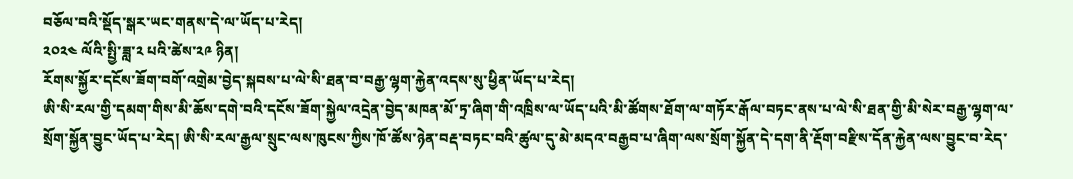བཅོལ་བའི་སྡོད་སྒར་ཡང་གནས་དེ་ལ་ཡོད་པ་རེད།
༢༠༢༤ ལོའི་སྤྱི་ཟླ་༢ པའི་ཚེས་༢༩ ཉིན།
རོགས་སྐྱོར་དངོས་ཟོག་བགོ་འགྲེམ་བྱེད་སྐབས་པ་ལེ་སི་ཐན་བ་བརྒྱ་ལྷག་རྐྱེན་འདས་སུ་ཕྱིན་ཡོད་པ་རེད།
ཨི་སི་རལ་གྱི་དམག་གིས་མི་ཆོས་དགེ་བའི་དངོས་ཟོག་སྐྱེལ་འདྲེན་བྱེད་མཁན་མོ་ཏྲ་ཞིག་གི་འཁྲིས་ལ་ཡོད་པའི་མི་ཚོགས་ཐོག་ལ་གཏོར་རྒོལ་བཏང་ནས་པ་ལེ་སི་ཐན་གྱི་མི་སེར་བརྒྱ་ལྷག་ལ་སྲོག་སྐྱོན་བྱུང་ཡོད་པ་རེད། ཨི་སི་རལ་རྒྱལ་སྲུང་ལས་ཁུངས་ཀྱིས་ཁོ་ཚོས་ཉེན་བརྡ་བཏང་བའི་ཚུལ་དུ་མེ་མདའ་བརྒྱབ་པ་ཞིག་ལས་སྲོག་སྐྱོན་དེ་དག་ནི་རྡོག་བརྫིས་དོན་རྐྱེན་ལས་བྱུང་བ་རེད་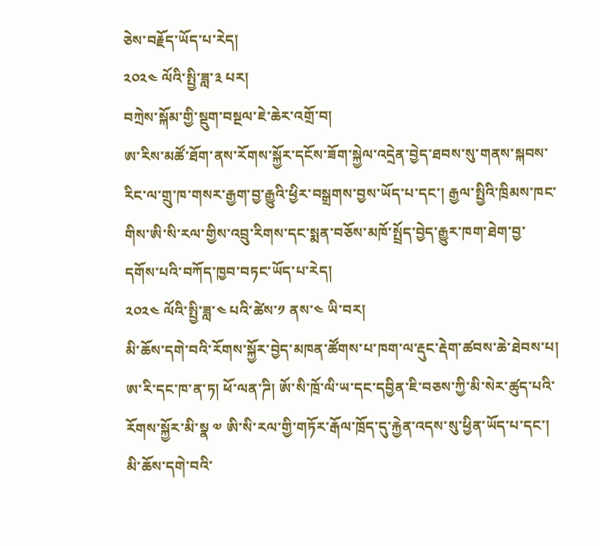ཅེས་བརྗོད་ཡོད་པ་རེད།
༢༠༢༤ ལོའི་སྤྱི་ཟླ་༣ པར།
བཀྲེས་སྐོམ་གྱི་སྡུག་བསྔལ་ཇེ་ཆེར་འགྲོ་བ།
ཨ་རིས་མཚོ་ཐོག་ནས་རོགས་སྐྱོར་དངོས་ཟོག་སྐྱེལ་འདྲེན་བྱེད་ཐབས་སུ་གནས་སྐབས་རིང་ལ་གྲུ་ཁ་གསར་རྒྱག་བྱ་རྒྱུའི་ཕྱིར་བསྒྲགས་བྱས་ཡོད་པ་དང་། རྒྱལ་སྤྱིའི་ཁྲིམས་ཁང་གིས་ཨི་སི་རལ་གྱིས་འབྲུ་རིགས་དང་སྨན་བཅོས་མཁོ་སྤྲོད་བྱེད་རྒྱུར་ཁག་ཐེག་བྱ་དགོས་པའི་བཀོད་ཁྱབ་བཏང་ཡོད་པ་རེད།
༢༠༢༤ ལོའི་སྤྱི་ཟླ་༤ པའི་ཚེས་༡ ནས་༤ ཡི་བར།
མི་ཆོས་དགེ་བའི་རོགས་སྐྱོར་བྱེད་མཁན་ཚོགས་པ་ཁག་ལ་རྡུང་རྡེག་ཚབས་ཆེ་ཐེབས་པ།
ཨ་རི་དང་ཁ་ན་ཏ། ཕོ་ལན་ཌི། ཨོ་སི་ཁྲོ་ལི་ཡ་དང་དབྱིན་ཇི་བཅས་ཀྱི་མི་སེར་ཚུད་པའི་རོགས་སྐྱོར་མི་སྣ ༧ ཨི་སི་རལ་གྱི་གཏོར་རྒོལ་ཁྲོད་དུ་རྐྱེན་འདས་སུ་ཕྱིན་ཡོད་པ་དང་། མི་ཆོས་དགེ་བའི་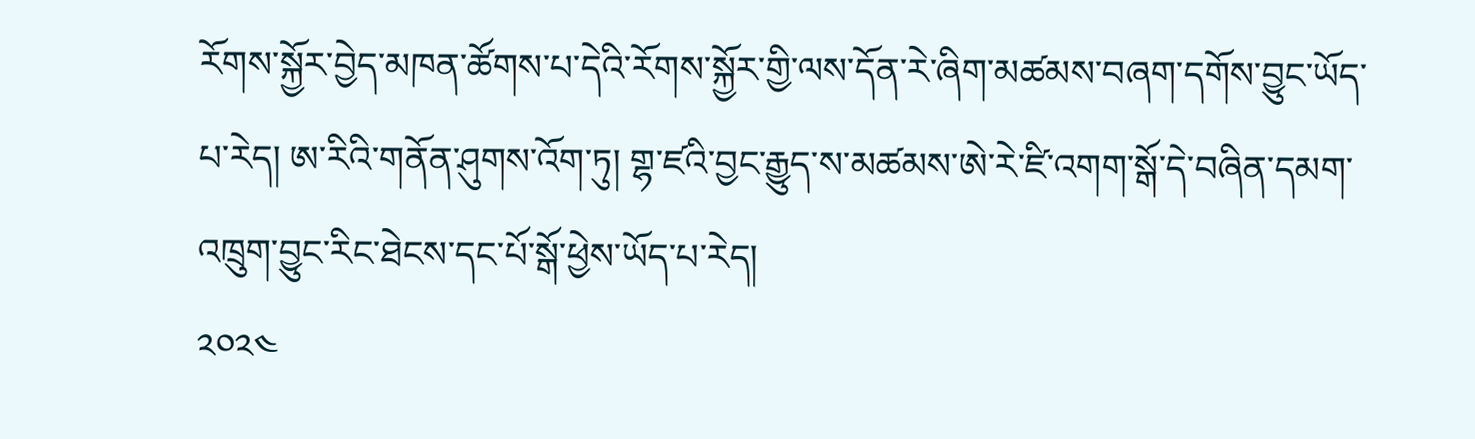རོགས་སྐྱོར་བྱེད་མཁན་ཚོགས་པ་དེའི་རོགས་སྐྱོར་གྱི་ལས་དོན་རེ་ཞིག་མཚམས་བཞག་དགོས་བྱུང་ཡོད་པ་རེད། ཨ་རིའི་གནོན་ཤུགས་འོག་ཏུ། གྷ་ཛའི་བྱང་རྒྱུད་ས་མཚམས་ཨེ་རེ་ཛི་འགག་སྒོ་དེ་བཞིན་དམག་འཁྲུག་བྱུང་རིང་ཐེངས་དང་པོ་སྒོ་ཕྱེས་ཡོད་པ་རེད།
༢༠༢༤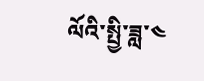ལོའི་སྤྱི་ཟླ་༤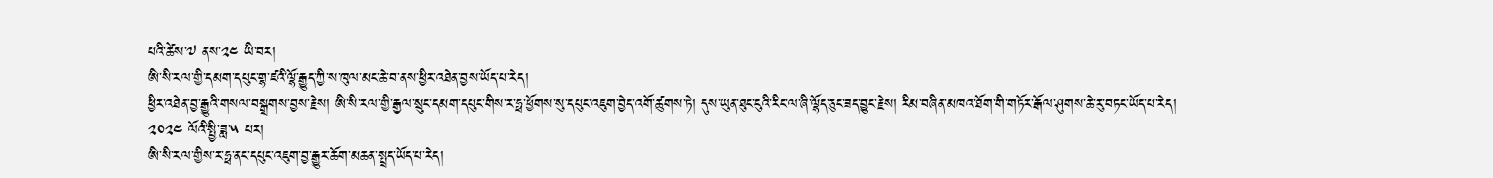པའི་ཚེས་༧ ནས་༢༤ ཡི་བར།
ཨི་སི་རལ་གྱི་དམག་དཔུང་གྷ་ཛའི་ལྷོ་རྒྱུད་ཀྱི་ས་ཁུལ་མང་ཆེ་བ་ནས་ཕྱིར་འཐེན་བྱས་ཡོད་པ་རེད།
ཕྱིར་འཐེན་བྱ་རྒྱུའི་གསལ་བསྒྲགས་བྱས་རྗེས། ཨི་སི་རལ་གྱི་རྒྱལ་སྲུང་དམག་དཔུང་གིས་ར་ཧྥ་ཕྱོགས་སུ་དཔུང་འཇུག་བྱེད་འགོ་ཚུགས་ཏེ། དུས་ཡུན་ཐུང་ངུའི་རིང་ལ་ཞི་ལྷོད་ཅུང་ཟད་བྱུང་རྗེས། རིམ་བཞིན་མཁའ་ཐོག་གི་གཏོར་རྒོལ་ཤུགས་ཆེ་རུ་བཏང་ཡོད་པ་རེད།
༢༠༢༤ ལོའི་སྤྱི་ཟླ་༥ པར།
ཨི་སི་རལ་གྱིས་ར་ཧྥ་ནང་དཔུང་འཇུག་བྱ་རྒྱུར་ཆོག་མཆན་སྤྲད་ཡོད་པ་རེད།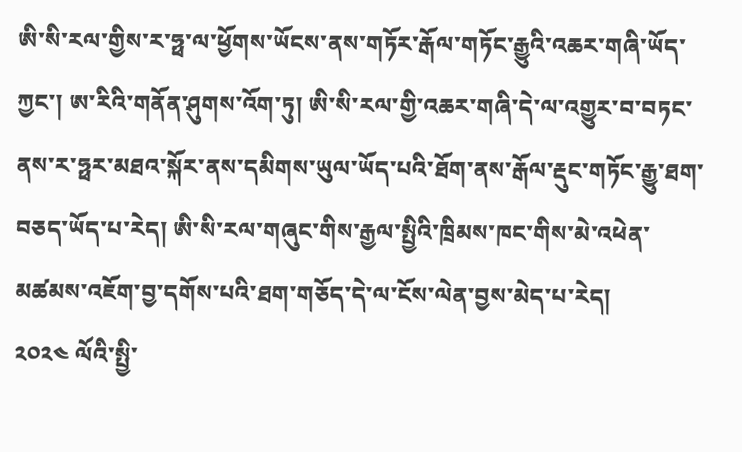ཨི་སི་རལ་གྱིས་ར་ཧྥ་ལ་ཕྱོགས་ཡོངས་ནས་གཏོར་རྒོལ་གཏོང་རྒྱུའི་འཆར་གཞི་ཡོད་ཀྱང་། ཨ་རིའི་གནོན་ཤུགས་འོག་ཏུ། ཨི་སི་རལ་གྱི་འཆར་གཞི་དེ་ལ་འགྱུར་བ་བཏང་ནས་ར་ཧྥར་མཐའ་སྐོར་ནས་དམིགས་ཡུལ་ཡོད་པའི་ཐོག་ནས་རྒོལ་རྡུང་གཏོང་རྒྱུ་ཐག་བཅད་ཡོད་པ་རེད། ཨི་སི་རལ་གཞུང་གིས་རྒྱལ་སྤྱིའི་ཁྲིམས་ཁང་གིས་མེ་འཕེན་མཚམས་འཇོག་བྱ་དགོས་པའི་ཐག་གཅོད་དེ་ལ་ངོས་ལེན་བྱས་མེད་པ་རེད།
༢༠༢༤ ལོའི་སྤྱི་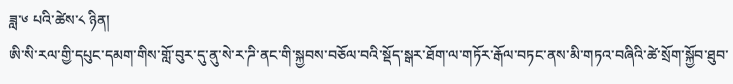ཟླ་༦ པའི་ཚེས་༨ ཉིན།
ཨི་སི་རལ་གྱི་དཔུང་དམག་གིས་གློ་བུར་དུ་ནུ་སེ་ར་ཌི་ནང་གི་སྐྱབས་བཅོལ་བའི་སྡོད་སྒར་ཐོག་ལ་གཏོར་རྒོལ་བཏང་ནས་མི་གཏའ་བཞིའི་ཚེ་སྲོག་སྐྱོབ་ཐུབ་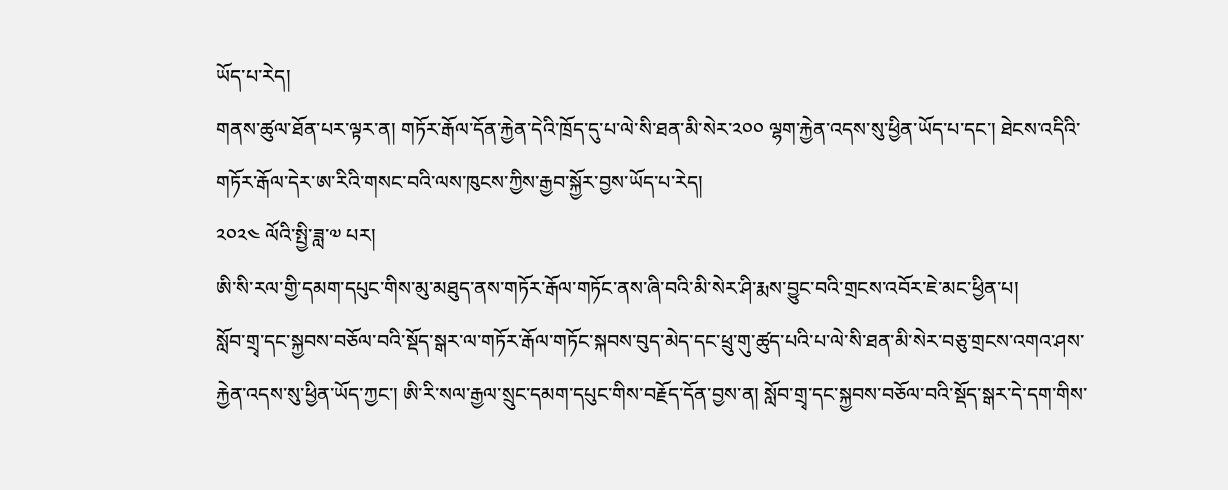ཡོད་པ་རེད།
གནས་ཚུལ་ཐོན་པར་ལྟར་ན། གཏོར་རྒོལ་དོན་རྐྱེན་དེའི་ཁྲོད་དུ་པ་ལེ་སི་ཐན་མི་སེར་༢༠༠ ལྷག་རྐྱེན་འདས་སུ་ཕྱིན་ཡོད་པ་དང་། ཐེངས་འདིའི་གཏོར་རྒོལ་དེར་ཨ་རིའི་གསང་བའི་ལས་ཁུངས་ཀྱིས་རྒྱབ་སྐྱོར་བྱས་ཡོད་པ་རེད།
༢༠༢༤ ལོའི་སྤྱི་ཟླ་༧ པར།
ཨི་སི་རལ་གྱི་དམག་དཔུང་གིས་མུ་མཐུད་ནས་གཏོར་རྒོལ་གཏོང་ནས་ཞི་བའི་མི་སེར་ཤི་རྨས་བྱུང་བའི་གྲངས་འབོར་ཇེ་མང་ཕྱིན་པ།
སློབ་གྲྭ་དང་སྐྱབས་བཅོལ་བའི་སྡོད་སྒར་ལ་གཏོར་རྒོལ་གཏོང་སྐབས་བུད་མེད་དང་ཕྲུ་གུ་ཚུད་པའི་པ་ལེ་སི་ཐན་མི་སེར་བཅུ་གྲངས་འགའ་ཤས་རྐྱེན་འདས་སུ་ཕྱིན་ཡོད་ཀྱང་། ཨི་རི་སལ་རྒྱལ་སྲུང་དམག་དཔུང་གིས་བརྗོད་དོན་བྱས་ན། སློབ་གྲྭ་དང་སྐྱབས་བཅོལ་བའི་སྡོད་སྒར་དེ་དག་གིས་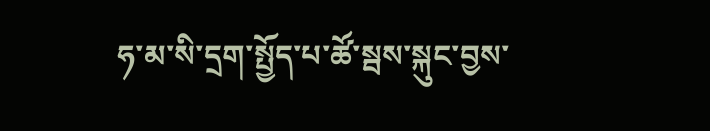ཧ་མ་སི་དྲག་སྤྱོད་པ་ཚོ་སྦས་སྐུང་བྱས་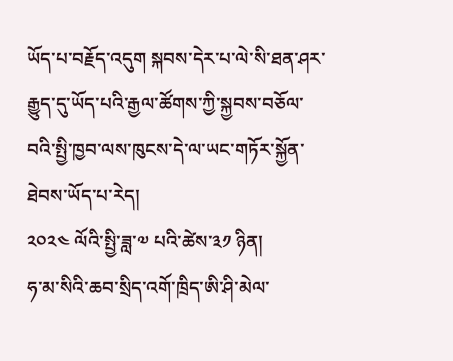ཡོད་པ་བརྗོད་འདུག སྐབས་དེར་པ་ལེ་སི་ཐན་ཤར་རྒྱུད་དུ་ཡོད་པའི་རྒྱལ་ཚོགས་ཀྱི་སྐྱབས་བཅོལ་བའི་སྤྱི་ཁྱབ་ལས་ཁུངས་དེ་ལ་ཡང་གཏོར་སྐྱོན་ཐེབས་ཡོད་པ་རེད།
༢༠༢༤ ལོའི་སྤྱི་ཟླ་༧ པའི་ཚེས་༣༡ ཉིན།
ཧ་མ་སིའི་ཆབ་སྲིད་འགོ་ཁྲིད་ཨི་ཤི་མེལ་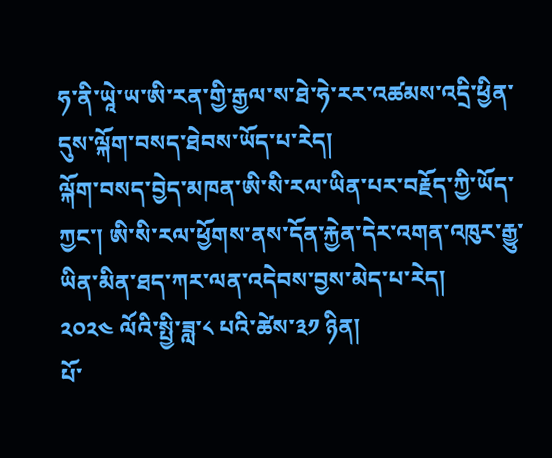ཧ་ནི་ཡཱེ་ཡ་ཨི་རན་གྱི་རྒྱལ་ས་ཐེ་ཧེ་རར་འཚམས་འདྲི་ཕྱིན་དུས་ལྐོག་བསད་ཐེབས་ཡོད་པ་རེད།
ལྐོག་བསད་བྱེད་མཁན་ཨི་སི་རལ་ཡིན་པར་བརྗོད་ཀྱི་ཡོད་ཀྱང་། ཨི་སི་རལ་ཕྱོགས་ནས་དོན་རྐྱེན་དེར་འགན་འཁུར་རྒྱུ་ཡིན་མིན་ཐད་ཀར་ལན་འདེབས་བྱས་མེད་པ་རེད།
༢༠༢༤ ལོའི་སྤྱི་ཟླ་༨ པའི་ཚེས་༣༡ ཉིན།
པོ་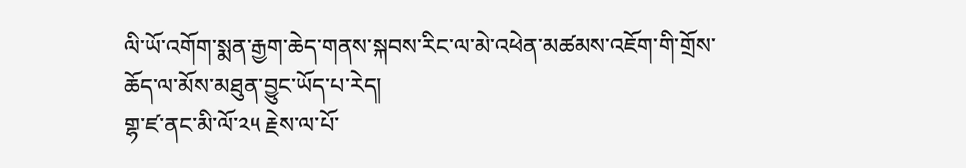ལི་ཡོ་འགོག་སྨན་རྒྱག་ཆེད་གནས་སྐབས་རིང་ལ་མེ་འཕེན་མཚམས་འཇོག་གི་གྲོས་ཆོད་ལ་མོས་མཐུན་བྱུང་ཡོད་པ་རེད།
གྷ་ཛ་ནང་མི་ལོ་༢༥ རྗེས་ལ་པོ་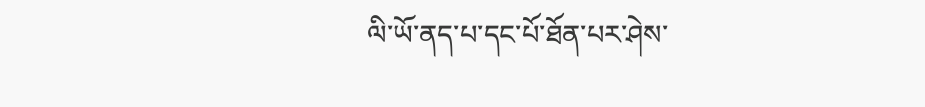ལི་ཡོ་ནད་པ་དང་པོ་ཐོན་པར་ཤེས་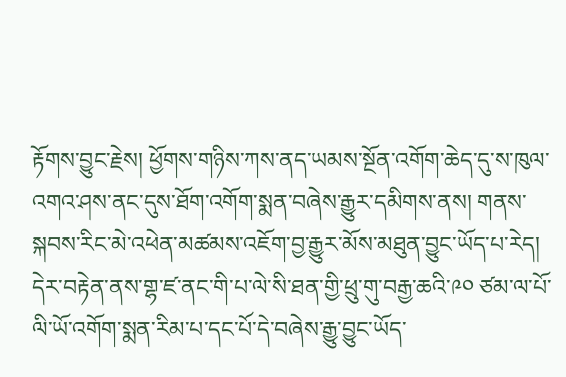རྟོགས་བྱུང་རྗེས། ཕྱོགས་གཉིས་ཀས་ནད་ཡམས་སྔོན་འགོག་ཆེད་དུ་ས་ཁུལ་འགའ་ཤས་ནང་དུས་ཐོག་འགོག་སྨན་བཞེས་རྒྱུར་དམིགས་ནས། གནས་སྐབས་རིང་མེ་འཕེན་མཚམས་འཇོག་བྱ་རྒྱུར་མོས་མཐུན་བྱུང་ཡོད་པ་རེད། དེར་བརྟེན་ནས་གྷ་ཛ་ནང་གི་པ་ལེ་སི་ཐན་གྱི་ཕྲུ་གུ་བརྒྱ་ཆའི་༩༠ ཙམ་ལ་པོ་ལི་ཡོ་འགོག་སྨན་རིམ་པ་དང་པོ་དེ་བཞེས་རྒྱུ་བྱུང་ཡོད་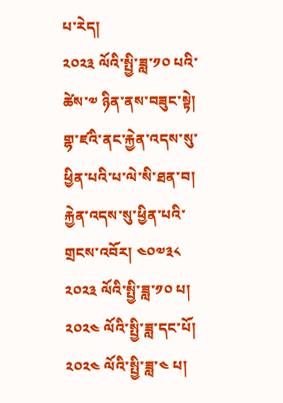པ་རེད།
༢༠༢༣ ལོའི་སྤྱི་ཟླ་༡༠ པའི་ཚེས་༧ ཉིན་ནས་བཟུང་སྟེ། གྷ་ཛའི་ནང་རྐྱེན་འདས་སུ་ཕྱིན་པའི་པ་ལེ་སི་ཐན་བ།
རྐྱེན་འདས་སུ་ཕྱིན་པའི་གྲངས་འབོར། ༤༠༧༣༨
༢༠༢༣ ལོའི་སྤྱི་ཟླ་༡༠ པ།
༢༠༢༤ ལོའི་སྤྱི་ཟླ་དང་པོ།
༢༠༢༤ ལོའི་སྤྱི་ཟླ་༤ པ།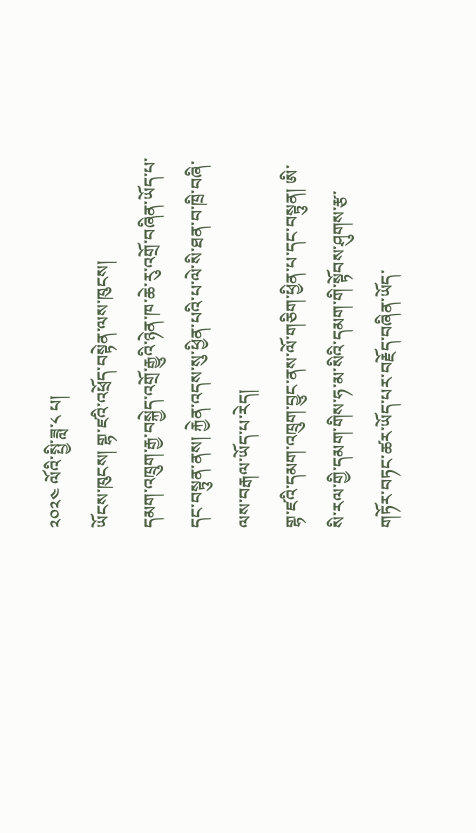༢༠༢༤ ལོའི་སྤྱི་ཟླ་༨ པ།
ཡོངས་ཁུངས། གྷ་ཛའི་འཕྲོད་བསྟེན་ལས་ཁུངས།
དམག་འཁྲུག་རྒྱ་བསྐྱེད་འགྲོ་རྒྱུའི་ཉེན་ཁ་ཆེ་རུ་འགྲོ་བཞིན་ཡོད་པ་དང་བསྟུན་ནས། རྐྱེན་འདས་སུ་ཕྱིན་པའི་པ་ལེ་སི་ཐན་བ་ཁྲི་བཞི་ལས་བརྒལ་ཡོད་པ་རེད།
གྷ་ཛའི་དམག་འཁྲུག་བྱུང་ནས་ལོ་གཅིག་ཕྱིན་པ་དང་བསྟུན། ཨི་སི་རལ་གྱི་དམག་གིས་ཧ་མ་སིའི་དམག་གི་སྟོབས་ཤུགས་རྩ་གཏོར་བཏང་ཚར་ཡོད་པར་བརྗོད་བཞིན་ཡོད་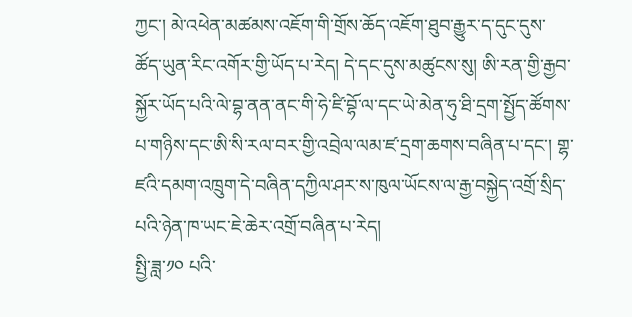ཀྱང་། མེ་འཕེན་མཚམས་འཇོག་གི་གྲོས་ཆོད་འཇོག་ཐུབ་རྒྱུར་ད་དུང་དུས་ཚོད་ཡུན་རིང་འགོར་གྱི་ཡོད་པ་རེད། དེ་དང་དུས་མཚུངས་སུ། ཨི་རན་གྱི་རྒྱབ་སྐྱོར་ཡོད་པའི་ལེ་བྷ་ནན་ནང་གི་ཧེ་ཛི་བྷོ་ལ་དང་ཡེ་མེན་ཧུ་ཐི་དྲག་སྤྱོད་ཚོགས་པ་གཉིས་དང་ཨི་སི་རལ་བར་གྱི་འབྲེལ་ལམ་ཛ་དྲག་ཆགས་བཞིན་པ་དང་། གྷ་ཛའི་དམག་འཁྲུག་དེ་བཞིན་དཀྱིལ་ཤར་ས་ཁུལ་ཡོངས་ལ་རྒྱ་བསྐྱེད་འགྲོ་སྲིད་པའི་ཉེན་ཁ་ཡང་ཇེ་ཆེར་འགྲོ་བཞིན་པ་རེད།
སྤྱི་ཟླ་༡༠ པའི་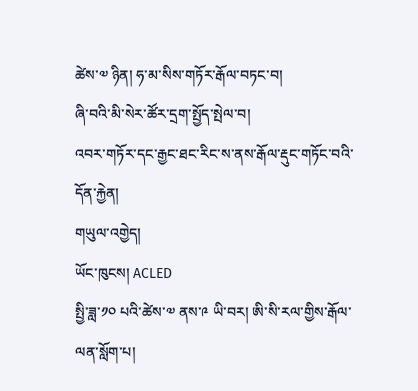ཚེས་༧ ཉིན། ཧ་མ་སིས་གཏོར་རྒོལ་བཏང་བ།
ཞི་བའི་མི་སེར་ཚོར་དྲག་སྤྱོད་སྤེལ་བ།
འབར་གཏོར་དང་རྒྱང་ཐང་རིང་ས་ནས་རྒོལ་རྡུང་གཏོང་བའི་དོན་རྐྱེན།
གཡུལ་འགྱེད།
ཡོང་ཁུངས། ACLED
སྤྱི་ཟླ་༡༠ པའི་ཚེས་༧ ནས་༩ ཡི་བར། ཨི་སི་རལ་གྱིས་རྒོལ་ལན་སློག་པ།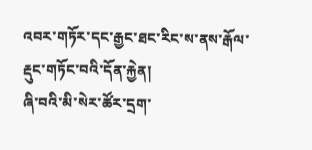འབར་གཏོར་དང་རྒྱང་ཐང་རིང་ས་ནས་རྒོལ་རྡུང་གཏོང་བའི་དོན་རྐྱེན།
ཞི་བའི་མི་སེར་ཚོར་དྲག་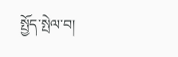སྤྱོད་སྤེལ་བ།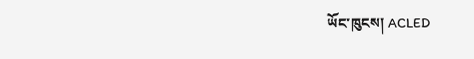ཡོང་ཁུངས། ACLED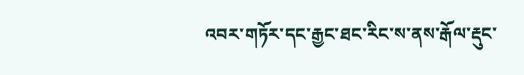འབར་གཏོར་དང་རྒྱང་ཐང་རིང་ས་ནས་རྒོལ་རྡུང་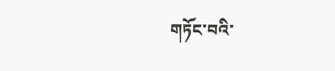གཏོང་བའི་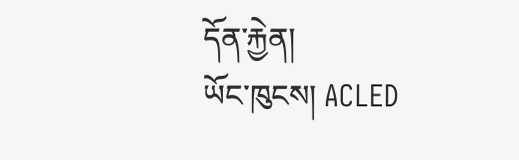དོན་རྐྱེན།
ཡོང་ཁུངས། ACLED